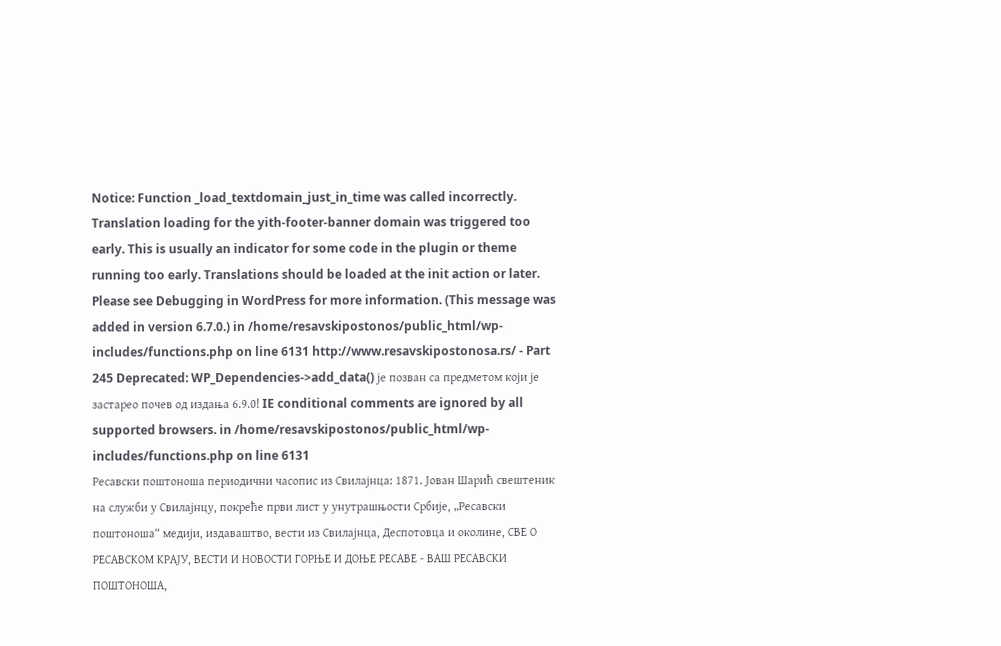Notice: Function _load_textdomain_just_in_time was called incorrectly. Translation loading for the yith-footer-banner domain was triggered too early. This is usually an indicator for some code in the plugin or theme running too early. Translations should be loaded at the init action or later. Please see Debugging in WordPress for more information. (This message was added in version 6.7.0.) in /home/resavskipostonos/public_html/wp-includes/functions.php on line 6131 http://www.resavskipostonosa.rs/ - Part 245 Deprecated: WP_Dependencies->add_data() је позван са предметом који је застарео почев од издања 6.9.0! IE conditional comments are ignored by all supported browsers. in /home/resavskipostonos/public_html/wp-includes/functions.php on line 6131
Ресавски поштоноша периодични часопис из Свилајнца: 1871. Јован Шарић свештеник на служби у Свилајнцу, покреће први лист у унутрашњости Србије, „Ресавски поштоноша“ медији, издаваштво, вести из Свилајнца, Деспотовца и околине, СВЕ О РЕСАВСKОМ KРАЈУ, ВЕСТИ И НОВОСТИ ГОРЊЕ И ДОЊЕ РЕСАВЕ - ВАШ РЕСАВСKИ ПОШТОНОША,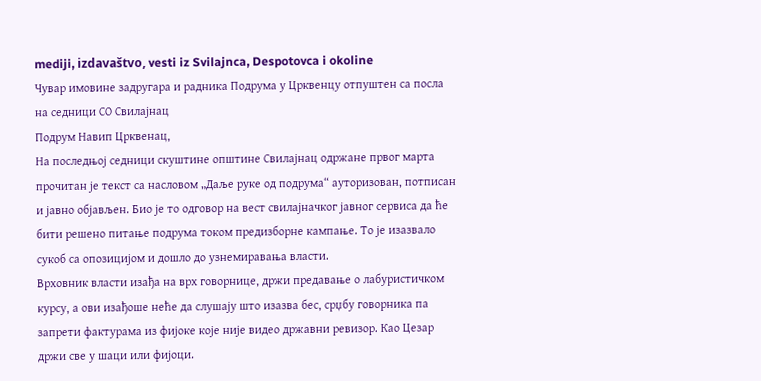mediji, izdavaštvo, vesti iz Svilajnca, Despotovca i okoline
Чувар имовине задругара и радника Подрума у Црквенцу отпуштен са посла на седници СО Свилајнац
Подрум Навип Црквенац,
На последњој седници скуштине општине Свилајнац одржане првог марта прочитан је текст са насловом „Даље руке од подрума“ ауторизован, потписан и јавно објављен. Био је то одговор на вест свилајначког јавног сервиса да ће бити решено питање подрума током предизборне кампање. То је изазвало сукоб са опозицијом и дошло до узнемиравања власти.
Врховник власти изађа на врх говорнице, држи предавање о лабуристичком курсу, а ови изађоше неће да слушају што изазва бес, срџбу говорника па запрети фактурама из фијоке које није видео државни ревизор. Као Цезар држи све у шаци или фијоци.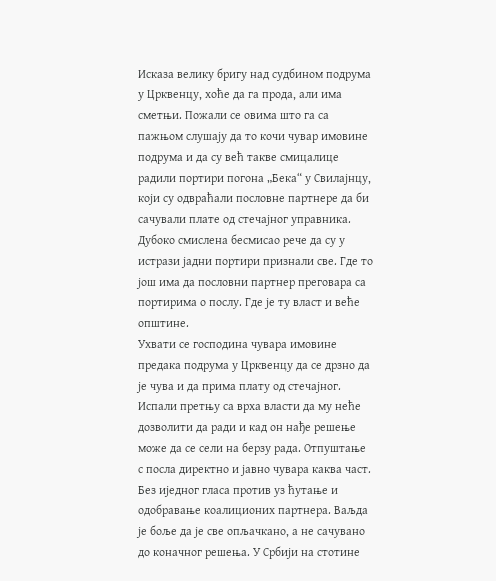Исказа велику бригу над судбином подрума у Црквенцу, хоће да га прода, али има сметњи. Пожали се овима што га са пажњом слушају да то кочи чувар имовине подрума и да су већ такве смицалице радили портири погона „Бека“ у Свилајнцу, који су одвраћали пословне партнере да би сачували плате од стечајног управника. Дубоко смислена бесмисао рече да су у истрази јадни портири признали све. Где то још има да пословни партнер преговара са портирима о послу. Где је ту власт и веће општине.
Ухвати се господина чувара имовине предака подрума у Црквенцу да се дрзно да је чува и да прима плату од стечајног. Испали претњу са врха власти да му неће дозволити да ради и кад он нађе решење може да се сели на берзу рада. Отпуштање с посла директно и јавно чувара каква част. Без иједног гласа против уз ћутање и одобравање коалиционих партнера. Ваљда је боље да је све опљачкано, а не сачувано до коначног решења. У Србији на стотине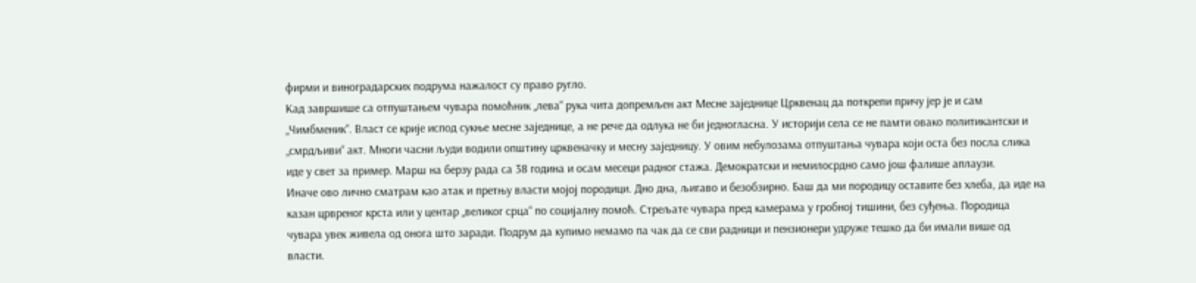фирми и виноградарских подрума нажалост су право ругло.
Кад завршише са отпуштањем чувара помоћник „лева“ рука чита допремљен акт Месне заједнице Црквенац да поткрепи причу јер је и сам „Чимбменик“. Власт се крије испод сукње месне заједнице, а не рече да одлука не би једногласна. У историји села се не памти овако политикантски и „смрдљиви“ акт. Многи часни људи водили општину црквеначку и месну заједницу. У овим небулозама отпуштања чувара који оста без посла слика иде у свет за пример. Марш на берзу рада са 38 година и осам месеци радног стажа. Демократски и немилосрдно само још фалише аплаузи.
Иначе ово лично сматрам као атак и претњу власти мојој породици. Дно дна, љигаво и безобзирно. Баш да ми породицу оставите без хлеба, да иде на казан црвреног крста или у центар „великог срца“ по социјалну помоћ. Стрељате чувара пред камерама у гробној тишини, без суђења. Породица чувара увек живела од онога што заради. Подрум да купимо немамо па чак да се сви радници и пензионери удруже тешко да би имали више од власти.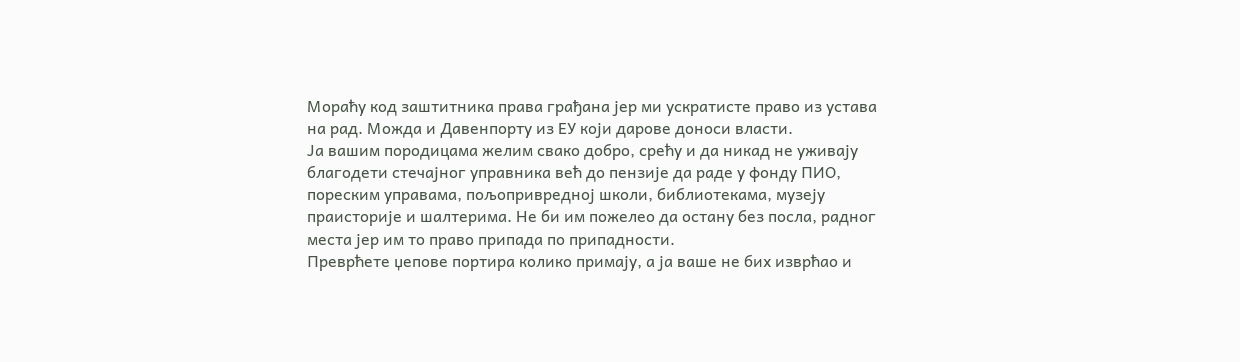Мораћу код заштитника права грађана јер ми ускратисте право из устава на рад. Можда и Давенпорту из ЕУ који дарове доноси власти.
Ја вашим породицама желим свако добро, срећу и да никад не уживају благодети стечајног управника већ до пензије да раде у фонду ПИО, пореским управама, пољопривредној школи, библиотекама, музеју праисторије и шалтерима. Не би им пожелео да остану без посла, радног места јер им то право припада по припадности.
Преврћете џепове портира колико примају, а ја ваше не бих изврћао и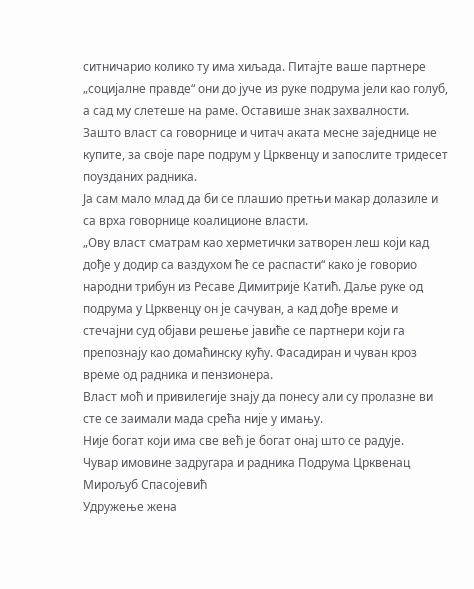ситничарио колико ту има хиљада. Питајте ваше партнере „социјалне правде“ они до јуче из руке подрума јели као голуб, а сад му слетеше на раме. Оставише знак захвалности.
Зашто власт са говорнице и читач аката месне заједнице не купите, за своје паре подрум у Црквенцу и запослите тридесет поузданих радника.
Ја сам мало млад да би се плашио претњи макар долазиле и са врха говорнице коалиционе власти.
„Ову власт сматрам као херметички затворен леш који кад дође у додир са ваздухом ће се распасти“ како је говорио народни трибун из Ресаве Димитрије Катић. Даље руке од подрума у Црквенцу он је сачуван, а кад дође време и стечајни суд објави решење јавиће се партнери који га препознају као домаћинску кућу. Фасадиран и чуван кроз време од радника и пензионера.
Власт моћ и привилегије знају да понесу али су пролазне ви сте се заимали мада срећа није у имању.
Није богат који има све већ је богат онај што се радује.
Чувар имовине задругара и радника Подрума Црквенац
Мирољуб Спасојевић
Удружење жена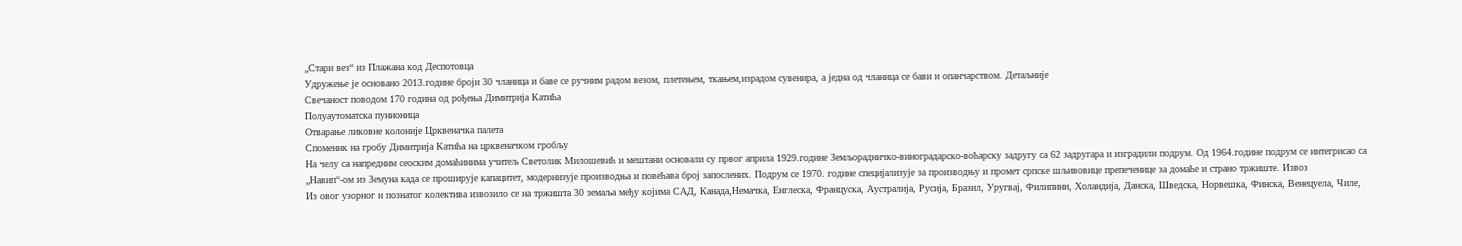„Стари вез“ из Плажана код Деспотовца
Удружење је основано 2013.године броји 30 чланица и баве се ручним радом везом, плетењем, ткањем,израдом сувенира, а једна од чланица се бави и опанчарством. Детаљније
Свечаност поводом 170 година од рођења Димитрија Катића
Полуаутоматска пунионица
Отварање ликовне колоније Црквеначка палета
Споменик на гробу Димитрија Катића на црквеначком гробљу
На челу са напредним сеоским домаћинима учитељ Светолик Милошевић и мештани основали су првог априла 1929.године Земљорадничко-виноградарско-воћарску задругу са 62 задругара и изградили подрум. Од 1964.године подрум се интегрисао са „Навип“-ом из Земуна када се проширује капацитет, модернизује производња и повећава број запослених. Подрум се 1970. године специјализује за производњу и промет српске шљивовице препеченице за домаће и страно тржиште. Извоз
Из овог узорног и познатог колектива извозило се на тржишта 30 земаља међу којима САД, Канада,Немачка, Енглеска, Француска, Аустралија, Русија, Бразил, Уругвај, Филипини, Холандија, Данска, Шведска, Норвешка, Финска, Венецуела, Чиле,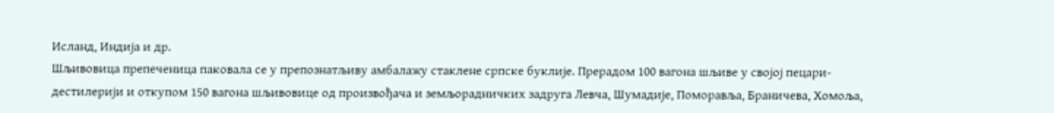Исланд, Индија и др.
Шљивовица препеченица паковала се у препознатљиву амбалажу стаклене српске буклије. Прерадом 100 вагона шљиве у својој пецари-дестилерији и откупом 150 вагона шљивовице од произвођача и земљорадничких задруга Левча, Шумадије, Поморавља, Браничева, Хомоља,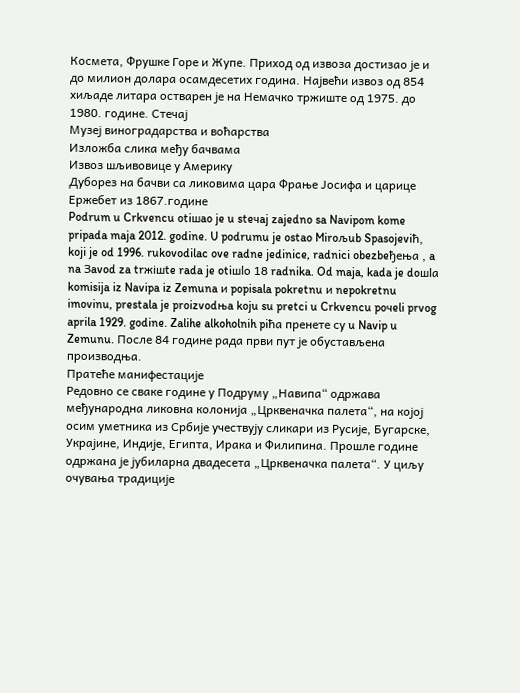Космета, Фрушке Горе и Жупе. Приход од извоза достизао је и до милион долара осамдесетих година. Највећи извоз од 854 хиљаде литара остварен је на Немачко тржиште од 1975. до 1980. године. Стечај
Музеј виноградарства и воћарства
Изложба слика међу бачвама
Извоз шљивовице у Америку
Дуборез на бачви са ликовима цара Фрање Јосифа и царице Ержебет из 1867.године
Podrum u Crkvencu otiшao je u steчaj zajedno sa Navipom kome pripada maja 2012. godine. U podrumu je ostao Miroљub Spasojeviћ, koji je od 1996. rukovodilac ove radne jedinice, radnici obezbeђeњa , a na Зavod za trжiшte rada je otiшlo 18 radnika. Od maja, kada je doшla komisija iz Navipa iz Zemuna и popisala pokretnu и nepokretnu imovinu, prestala je proizvodњa koju su pretci u Crkvencu poчeli prvog aprila 1929. godine. Zalihe alkoholnih piћa пренете су u Navip u Zemunu. После 84 године рада први пут је обустављена производња.
Пратеће манифестације
Редовно се сваке године у Подруму „Навипа“ одржава међународна ликовна колонија „Црквеначка палета“, на којој осим уметника из Србије учествују сликари из Русије, Бугарске, Украјине, Индије, Египта, Ирака и Филипина. Прошле године одржана је јубиларна двадесета „Црквеначка палета“. У циљу очувања традиције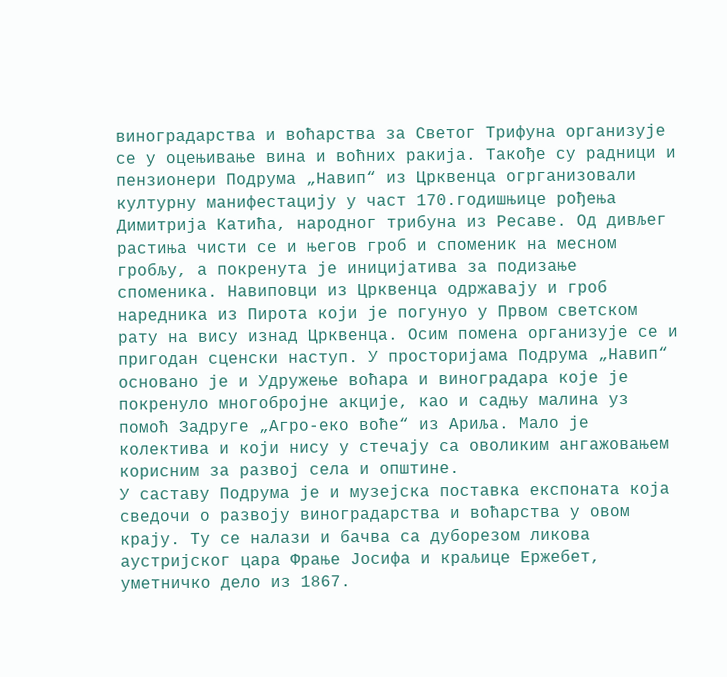виноградарства и воћарства за Светог Трифуна организује се у оцењивање вина и воћних ракија. Такође су радници и пензионери Подрума „Навип“ из Црквенца огрганизовали културну манифестацију у част 170.годишњице рођења Димитрија Катића, народног трибуна из Ресаве. Од дивљег растиња чисти се и његов гроб и споменик на месном гробљу, а покренута је иницијатива за подизање споменика. Навиповци из Црквенца одржавају и гроб наредника из Пирота који је погунуо у Првом светском рату на вису изнад Црквенца. Осим помена организује се и пригодан сценски наступ. У просторијама Подрума „Навип“ основано је и Удружење воћара и виноградара које је покренуло многобројне акције, као и садњу малина уз помоћ Задруге „Агро-еко воће“ из Ариља. Мало је колектива и који нису у стечају са оволиким ангажовањем корисним за развој села и општине.
У саставу Подрума је и музејска поставка експоната која сведочи о развоју виноградарства и воћарства у овом крају. Ту се налази и бачва са дуборезом ликова аустријског цара Фрање Јосифа и краљице Ержебет, уметничко дело из 1867.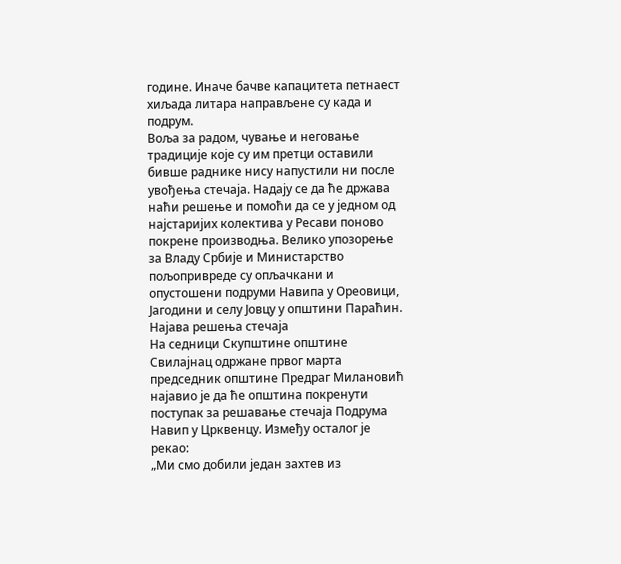године. Иначе бачве капацитета петнаест хиљада литара направљене су када и подрум.
Воља за радом, чување и неговање традиције које су им претци оставили бивше раднике нису напустили ни после увођења стечаја. Надају се да ће држава наћи решење и помоћи да се у једном од најстаријих колектива у Ресави поново покрене производња. Велико упозорење за Владу Србије и Министарство пољопривреде су опљачкани и опустошени подруми Навипа у Ореовици, Јагодини и селу Јовцу у општини Параћин. Најава решења стечаја
На седници Скупштине општине Свилајнац одржане првог марта председник општине Предраг Милановић најавио је да ће општина покренути поступак за решавање стечаја Подрума Навип у Црквенцу. Између осталог је рекао:
„Ми смо добили један захтев из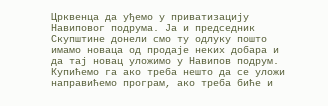Црквенца да уђемо у приватизацију Навиповог подрума. Ја и председник Скупштине донели смо ту одлуку пошто имамо новаца од продаје неких добара и да тај новац уложимо у Навипов подрум. Купићемо га ако треба нешто да се уложи направићемо програм, ако треба биће и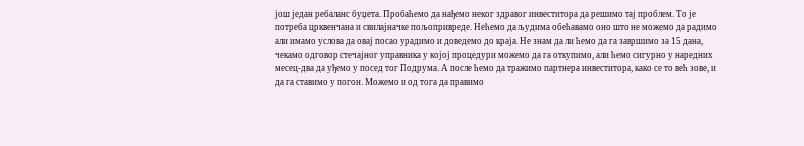још један ребаланс буџета. Пробаћемо да нађемо неког здравог инвеститора да решимо тај проблем. То је потреба црквенчана и свилајначке пољопривреде. Нећемо да људима обећавамо оно што не можемо да радимо али имамо услова да овај посао урадимо и доведемо до краја. Не знам да ли ћемо да га завршимо за 15 дана, чекамо одговор стечајног управника у којој процедури можемо да га откупимо, али ћемо сигурно у наредних месец-два да уђемо у посед тог Подрума. А после ћемо да тражимо партнера инвеститора, како се то већ зове, и да га ставимо у погон. Можемо и од тога да правимо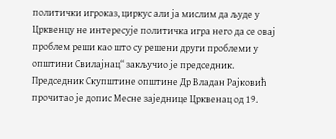политички игроказ, циркус али ја мислим да људе у Црквенцу не интересује политичка игра него да се овај проблем реши као што су решени други проблеми у општини Свилајнац“ закључио је председник.
Председник Скупштине општине Др Владан Рајковић прочитао је допис Месне заједнице Црквенац од 19.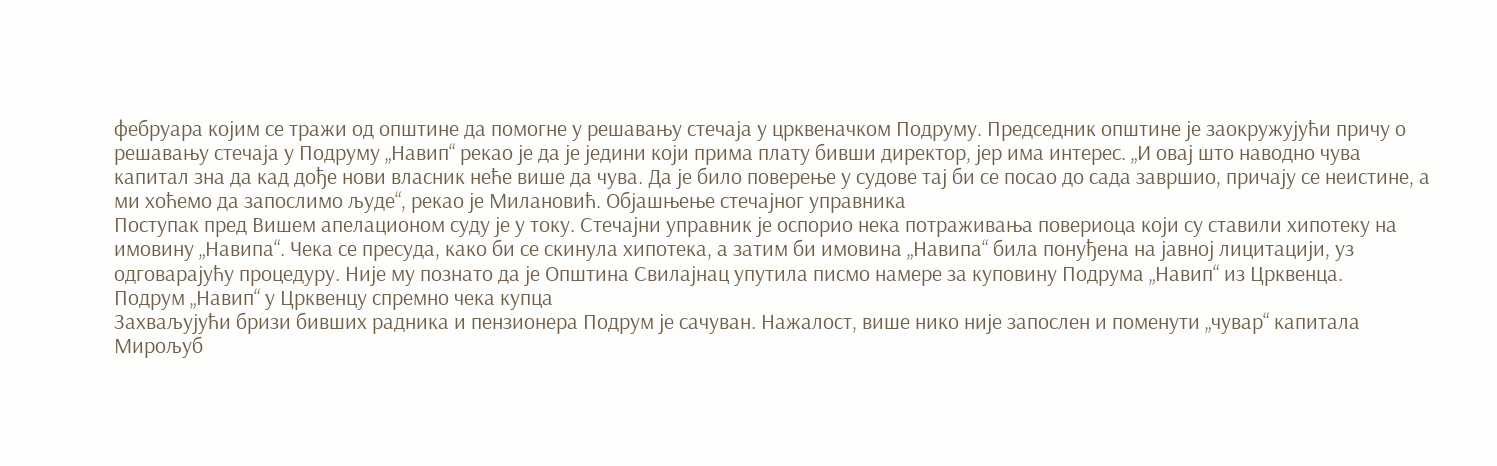фебруара којим се тражи од општине да помогне у решавању стечаја у црквеначком Подруму. Председник општине је заокружујући причу о решавању стечаја у Подруму „Навип“ рекао је да је једини који прима плату бивши директор, јер има интерес. „И овај што наводно чува капитал зна да кад дође нови власник неће више да чува. Да је било поверење у судове тај би се посао до сада завршио, причају се неистине, а ми хоћемо да запослимо људе“, рекао је Милановић. Објашњење стечајног управника
Поступак пред Вишем апелационом суду је у току. Стечајни управник је оспорио нека потраживања повериоца који су ставили хипотеку на имовину „Навипа“. Чека се пресуда, како би се скинула хипотека, а затим би имовина „Навипа“ била понуђена на јавној лицитацији, уз одговарајућу процедуру. Није му познато да је Општина Свилајнац упутила писмо намере за куповину Подрума „Навип“ из Црквенца.
Подрум „Навип“ у Црквенцу спремно чека купца
Захваљујући бризи бивших радника и пензионера Подрум је сачуван. Нажалост, више нико није запослен и поменути „чувар“ капитала Мирољуб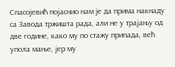Спасојевић појаснио нам је да прима накнаду са Завода тржишта рада, али не у трајању од две године, како му по стажу припада, већ упола мање, јер му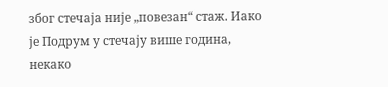због стечаја није „повезан“ стаж. Иако је Подрум у стечају више година, некако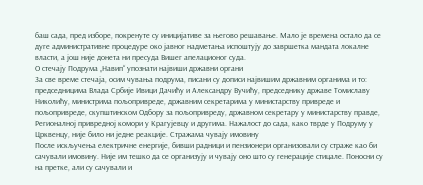баш сада, пред изборе, покренуте су иницијативе за његово решавање. Мало је времена остало да се дуге административне процедуре око јавног надметања испоштују до завршетка мандата локалне власти, а још није донета ни пресуда Вишег апелационог суда.
О стечају Подрума „Навип“ упознати највиши државни органи
За све време стечаја, осим чувања подрума, писани су дописи највишим државним органима и то: председницима Влада Србије Ивици Дачићу и Александру Вучићу, председнику државе Томиславу Николићу, министрима пољопривреде, државним секретарима у министарству привреде и пољопривреде, скупштинском Одбору за пољопривреду, државном секретару у министарству правде, Регионалној привредној комори у Крагујевцу и другима. Нажалост до сада, како тврде у Подруму у Црквенцу, није било ни једне реакције. Стражама чувају имовину
После искључења електричне енергије, бивши радници и пензионери организовали су страже као би сачували имовину. Није им тешко да се организују и чувају оно што су генерације стицале. Поносни су на претке, али су сачували и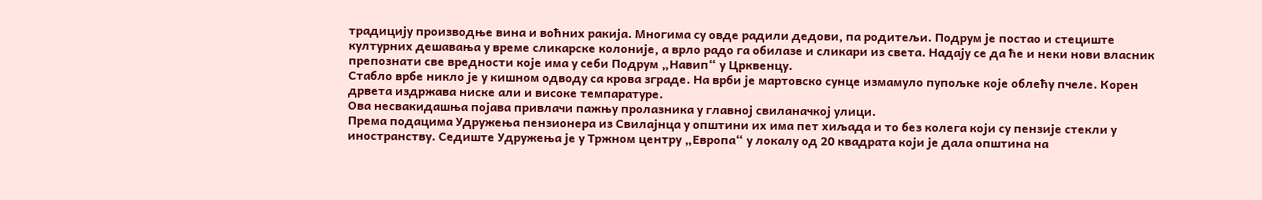традицију производње вина и воћних ракија. Многима су овде радили дедови, па родитељи. Подрум је постао и стециште културних дешавања у време сликарске колоније, а врло радо га обилазе и сликари из света. Надају се да ће и неки нови власник препознати све вредности које има у себи Подрум „Навип“ у Црквенцу.
Стабло врбе никло је у кишном одводу са крова зграде. На врби је мартовско сунце измамуло пупољке које облећу пчеле. Корен дрвета издржава ниске али и високе темпаратуре.
Ова несвакидашња појава привлачи пажњу пролазника у главној свиланачкој улици.
Према подацима Удружења пензионера из Свилајнца у општини их има пет хиљада и то без колега који су пензије стекли у иностранству. Седиште Удружења је у Тржном центру „Европа“ у локалу од 20 квадрата који је дала општина на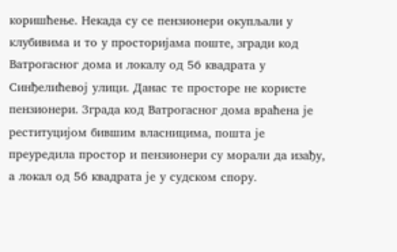коришћење. Некада су се пензионери окупљали у клубивима и то у просторијама поште, згради код Ватрогасног дома и локалу од 56 квадрата у Синђелићевој улици. Данас те просторе не користе пензионери. Зграда код Ватрогасног дома враћена је реституцијом бившим власницима, пошта је преуредила простор и пензионери су морали да изађу, а локал од 56 квадрата је у судском спору.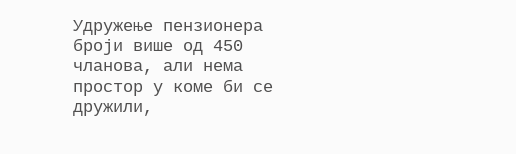Удружење пензионера броји више од 450 чланова, али нема простор у коме би се дружили,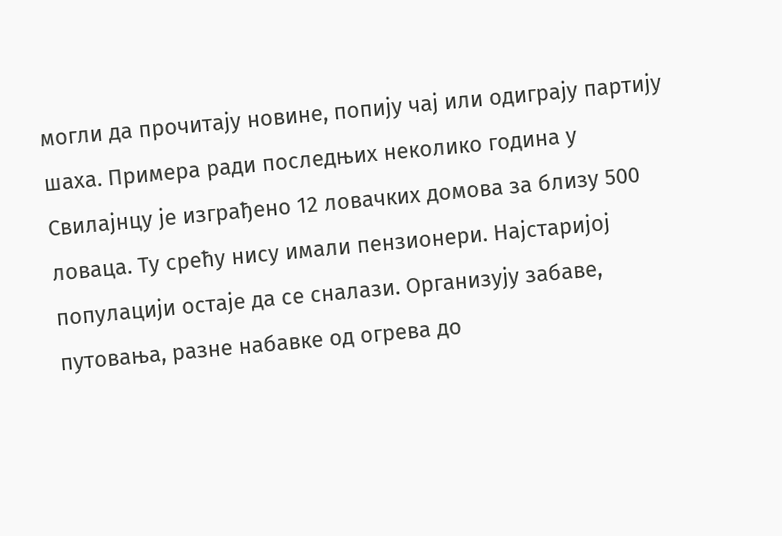могли да прочитају новине, попију чај или одиграју партију шаха. Примера ради последњих неколико година у Свилајнцу је изграђено 12 ловачких домова за близу 500 ловаца. Ту срећу нису имали пензионери. Најстаријој популацији остаје да се сналази. Организују забаве, путовања, разне набавке од огрева до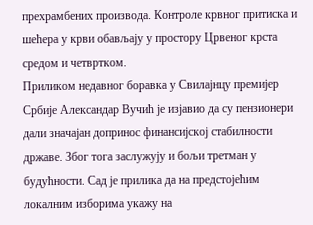прехрамбених производа. Контроле крвног притиска и шећера у крви обављају у простору Црвеног крста средом и четвртком.
Приликом недавног боравка у Свилајнцу премијер Србије Александар Вучић је изјавио да су пензионери дали значајан допринос финансијској стабилности државе. Због тога заслужују и бољи третман у будућности. Сад је прилика да на предстојећим локалним изборима укажу на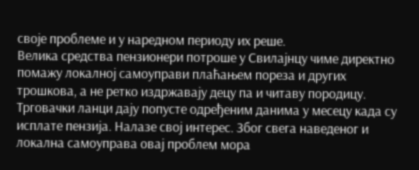своје проблеме и у наредном периоду их реше.
Велика средства пензионери потроше у Свилајнцу чиме директно помажу локалној самоуправи плаћањем пореза и других трошкова, а не ретко издржавају децу па и читаву породицу. Трговачки ланци дају попусте одређеним данима у месецу када су исплате пензија. Налазе свој интерес. Због свега наведеног и локална самоуправа овај проблем мора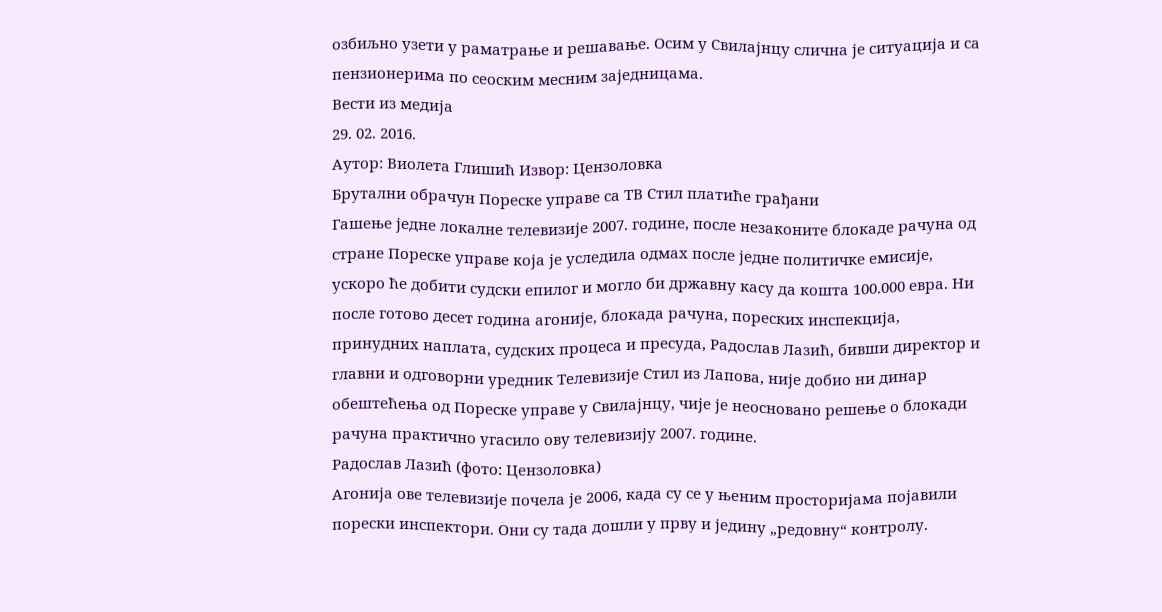озбиљно узети у раматрање и решавање. Осим у Свилајнцу слична је ситуација и са пензионерима по сеоским месним заједницама.
Вести из медија
29. 02. 2016.
Аутор: Виолета Глишић Извор: Цензоловка
Брутални обрачун Пореске управе са ТВ Стил платиће грађани
Гашење једне локалне телевизије 2007. године, после незаконите блокаде рачуна од стране Пореске управе која је уследила одмах после једне политичке емисије, ускоро ће добити судски епилог и могло би државну касу да кошта 100.000 евра. Ни после готово десет година агоније, блокада рачуна, пореских инспекција, принудних наплата, судских процеса и пресуда, Радослав Лазић, бивши директор и главни и одговорни уредник Телевизије Стил из Лапова, није добио ни динар обештећења од Пореске управе у Свилајнцу, чије је неосновано решење о блокади рачуна практично угасило ову телевизију 2007. године.
Радослав Лазић (фото: Цензоловка)
Агонија ове телевизије почела је 2006, када су се у њеним просторијама појавили порески инспектори. Они су тада дошли у прву и једину „редовну“ контролу.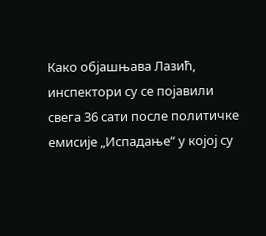Како објашњава Лазић, инспектори су се појавили свега 36 сати после политичке емисије „Испадање“ у којој су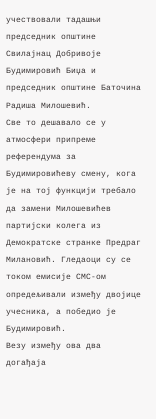учествовали тадашњи председник општине Свилајнац Добривоје Будимировић Биџа и председник општине Баточина Радиша Милошевић.
Све то дешавало се у атмосфери припреме референдума за Будимировићеву смену, кога је на тој функцији требало да замени Милошевићев партијски колега из Демократске странке Предраг Милановић. Гледаоци су се током емисије СМС-ом опредељивали између двојице учесника, а победио је Будимировић.
Везу између ова два догађаја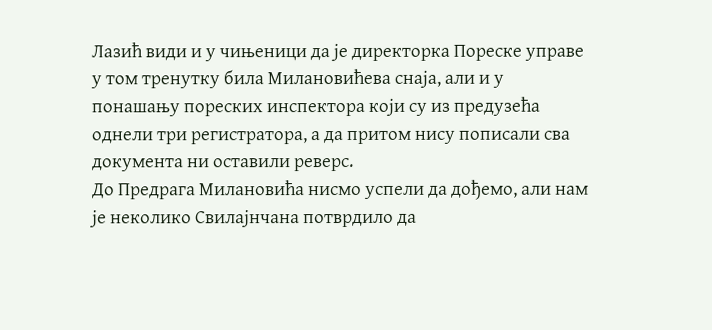Лазић види и у чињеници да је директорка Пореске управе у том тренутку била Милановићева снаја, али и у понашању пореских инспектора који су из предузећа однели три регистратора, а да притом нису пописали сва документа ни оставили реверс.
До Предрага Милановића нисмо успели да дођемо, али нам је неколико Свилајнчана потврдило да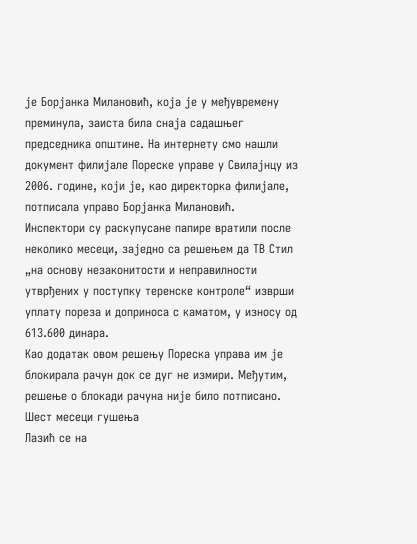је Борјанка Милановић, која је у међувремену преминула, заиста била снаја садашњег председника општине. На интернету смо нашли документ филијале Пореске управе у Свилајнцу из 2006. године, који је, као директорка филијале, потписала управо Борјанка Милановић.
Инспектори су раскупусане папире вратили после неколико месеци, заједно са решењем да ТВ Стил „на основу незаконитости и неправилности утврђених у поступку теренске контроле“ изврши уплату пореза и доприноса с каматом, у износу од 613.600 динара.
Као додатак овом решењу Пореска управа им је блокирала рачун док се дуг не измири. Међутим, решење о блокади рачуна није било потписано.
Шест месеци гушења
Лазић се на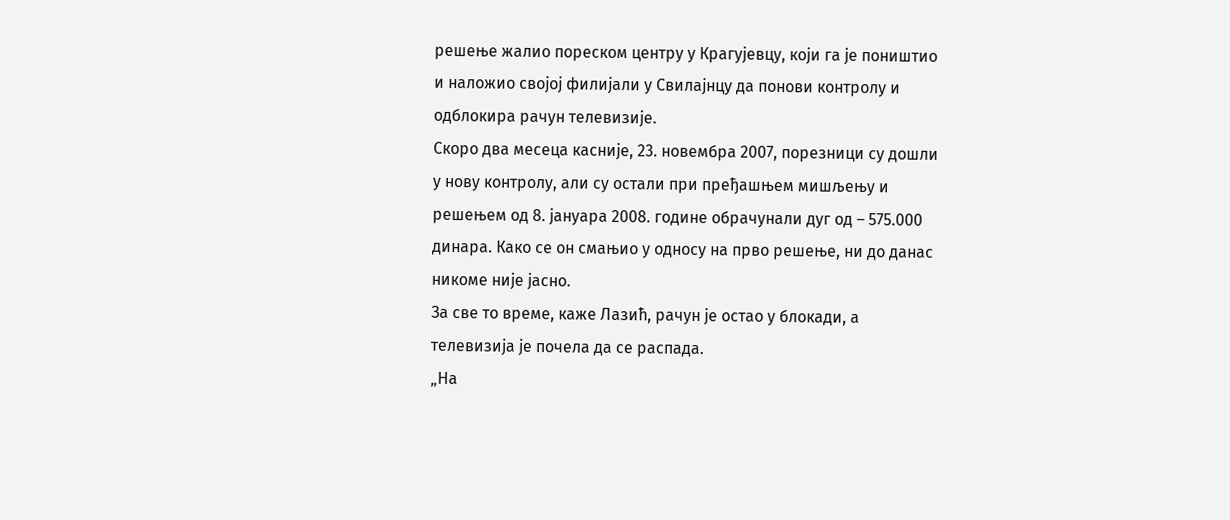решење жалио пореском центру у Крагујевцу, који га је поништио и наложио својој филијали у Свилајнцу да понови контролу и одблокира рачун телевизије.
Скоро два месеца касније, 23. новембра 2007, порезници су дошли у нову контролу, али су остали при пређашњем мишљењу и решењем од 8. јануара 2008. године обрачунали дуг од – 575.000 динара. Како се он смањио у односу на прво решење, ни до данас никоме није јасно.
За све то време, каже Лазић, рачун је остао у блокади, а телевизија је почела да се распада.
„На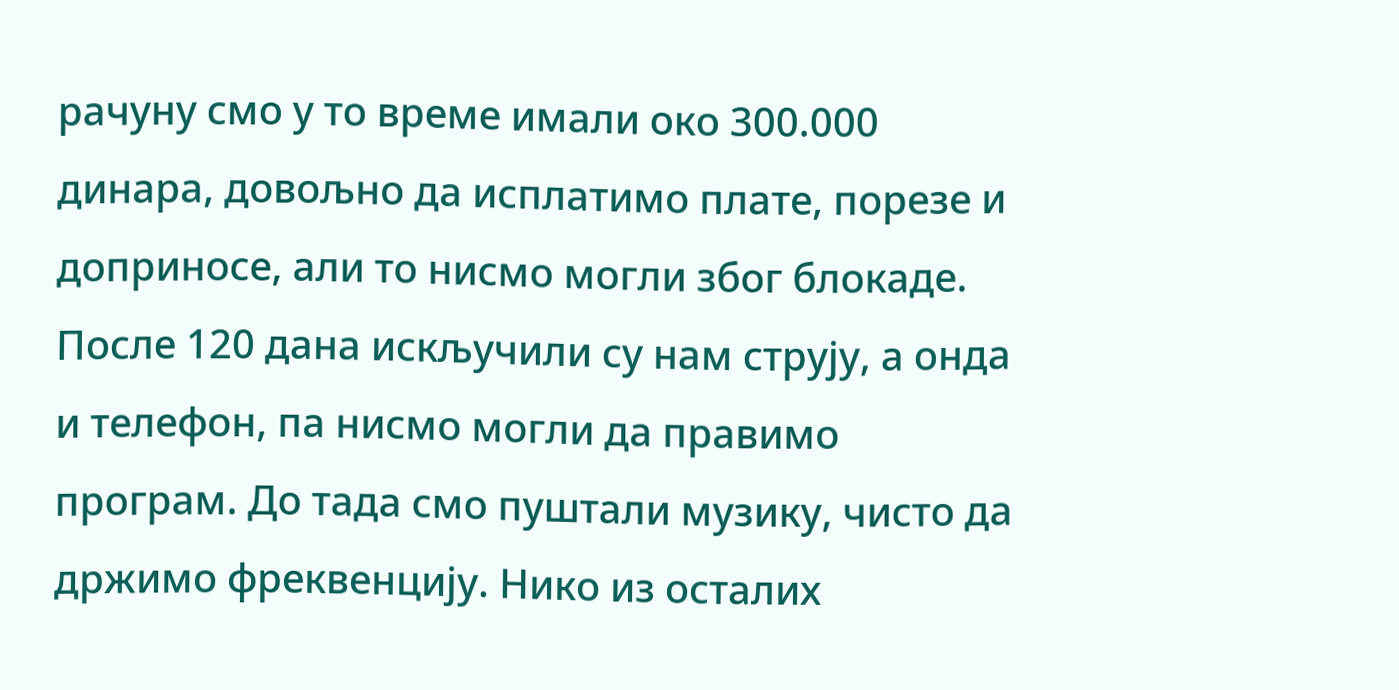рачуну смо у то време имали око 300.000 динара, довољно да исплатимо плате, порезе и доприносе, али то нисмо могли због блокаде. После 120 дана искључили су нам струју, а онда и телефон, па нисмо могли да правимо програм. До тада смо пуштали музику, чисто да држимо фреквенцију. Нико из осталих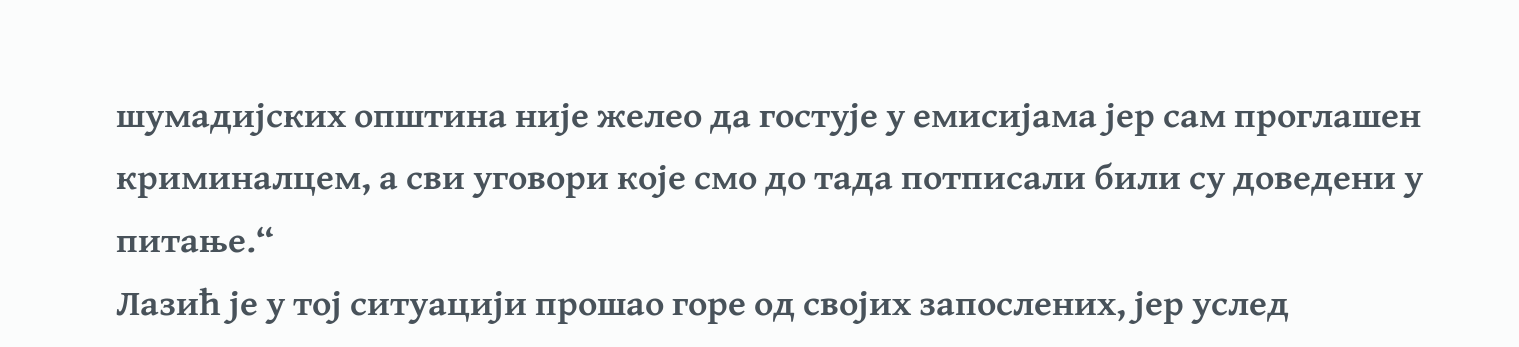шумадијских општина није желео да гостује у емисијама јер сам проглашен криминалцем, а сви уговори које смо до тада потписали били су доведени у питање.“
Лазић је у тој ситуацији прошао горе од својих запослених, јер услед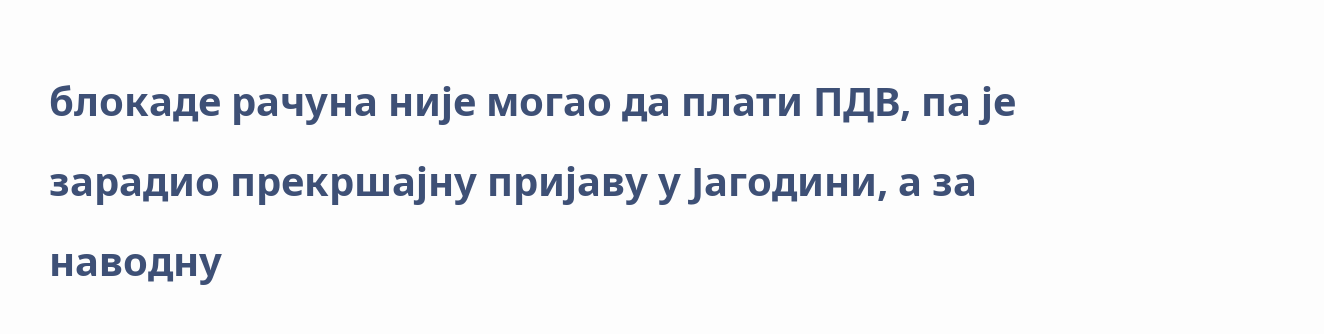блокаде рачуна није могао да плати ПДВ, па је зарадио прекршајну пријаву у Јагодини, а за наводну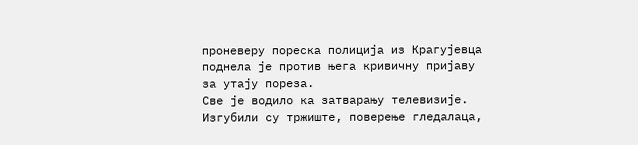проневеру пореска полиција из Крагујевца поднела је против њега кривичну пријаву за утају пореза.
Све је водило ка затварању телевизије. Изгубили су тржиште, поверење гледалаца,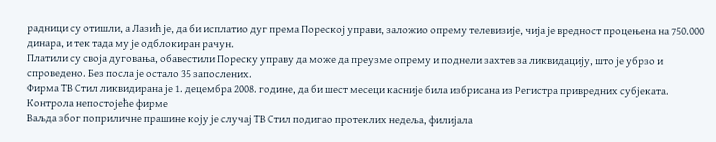радници су отишли, а Лазић је, да би исплатио дуг према Пореској управи, заложио опрему телевизије, чија је вредност процењена на 750.000 динара, и тек тада му је одблокиран рачун.
Платили су своја дуговања, обавестили Пореску управу да може да преузме опрему и поднели захтев за ликвидацију, што је убрзо и спроведено. Без посла је остало 35 запослених.
Фирма ТВ Стил ликвидирана је 1. децембра 2008. године, да би шест месеци касније била избрисана из Регистра привредних субјеката.
Контрола непостојеће фирме
Ваљда због поприличне прашине коју је случај ТВ Стил подигао протеклих недеља, филијала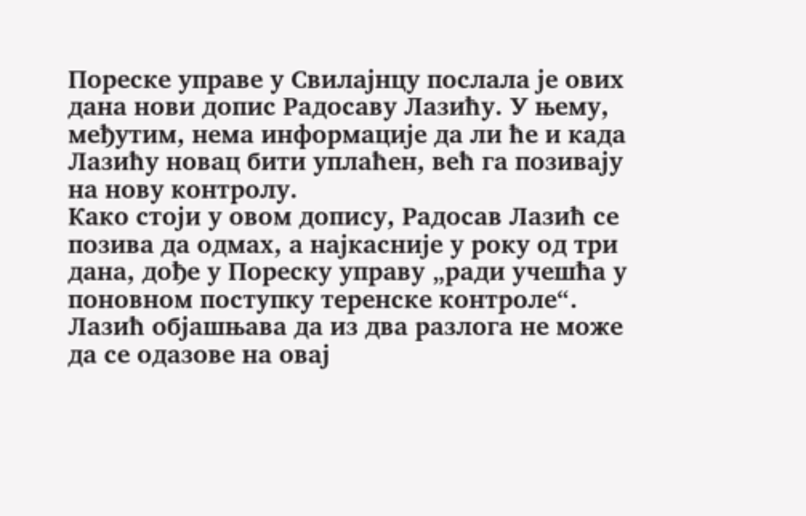Пореске управе у Свилајнцу послала је ових дана нови допис Радосаву Лазићу. У њему, међутим, нема информације да ли ће и када Лазићу новац бити уплаћен, већ га позивају на нову контролу.
Како стоји у овом допису, Радосав Лазић се позива да одмах, а најкасније у року од три дана, дође у Пореску управу „ради учешћа у поновном поступку теренске контроле“.
Лазић објашњава да из два разлога не може да се одазове на овај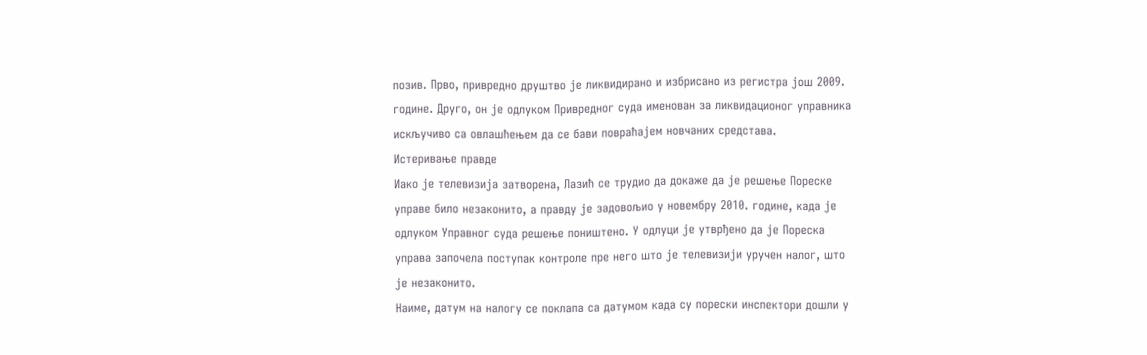позив. Прво, привредно друштво је ликвидирано и избрисано из регистра још 2009. године. Друго, он је одлуком Привредног суда именован за ликвидационог управника искључиво са овлашћењем да се бави повраћајем новчаних средстава.
Истеривање правде
Иако је телевизија затворена, Лазић се трудио да докаже да је решење Пореске управе било незаконито, а правду је задовољио у новембру 2010. године, када је одлуком Управног суда решење поништено. У одлуци је утврђено да је Пореска управа започела поступак контроле пре него што је телевизији уручен налог, што је незаконито.
Наиме, датум на налогу се поклапа са датумом када су порески инспектори дошли у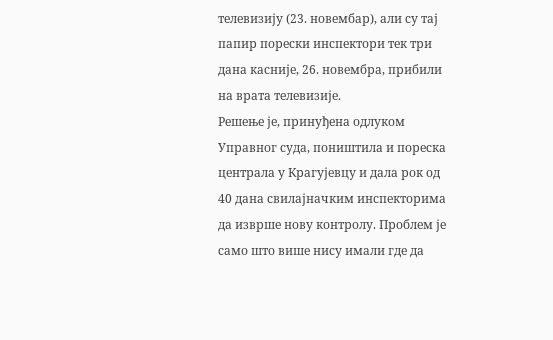телевизију (23. новембар), али су тај папир порески инспектори тек три дана касније, 26. новембра, прибили на врата телевизије.
Решење је, принуђена одлуком Управног суда, поништила и пореска централа у Крагујевцу и дала рок од 40 дана свилајначким инспекторима да изврше нову контролу. Проблем је само што више нису имали где да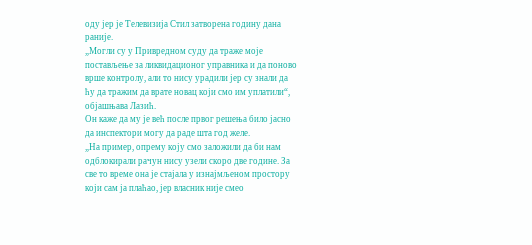оду јер је Телевизија Стил затворена годину дана раније.
„Могли су у Привредном суду да траже моје постављење за ликвидационог управника и да поново врше контролу, али то нису урадили јер су знали да ћу да тражим да врате новац који смо им уплатили“, објашњава Лазић.
Он каже да му је већ после првог решења било јасно да инспектори могу да раде шта год желе.
„На пример, опрему коју смо заложили да би нам одблокирали рачун нису узели скоро две године. За све то време она је стајала у изнајмљеном простору који сам ја плаћао, јер власник није смео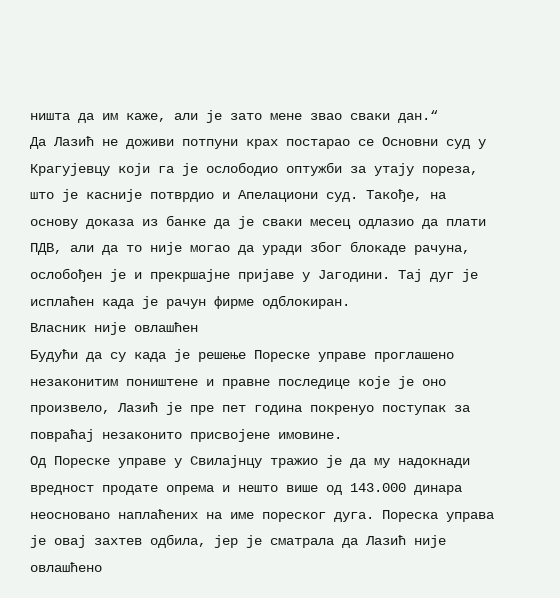ништа да им каже, али је зато мене звао сваки дан.“
Да Лазић не доживи потпуни крах постарао се Основни суд у Крагујевцу који га је ослободио оптужби за утају пореза, што је касније потврдио и Апелациони суд. Такође, на основу доказа из банке да је сваки месец одлазио да плати ПДВ, али да то није могао да уради због блокаде рачуна, ослобођен је и прекршајне пријаве у Јагодини. Тај дуг је исплаћен када је рачун фирме одблокиран.
Власник није овлашћен
Будући да су када је решење Пореске управе проглашено незаконитим поништене и правне последице које је оно произвело, Лазић је пре пет година покренуо поступак за повраћај незаконито присвојене имовине.
Од Пореске управе у Свилајнцу тражио је да му надокнади вредност продате опрема и нешто више од 143.000 динара неосновано наплаћених на име пореског дуга. Пореска управа је овај захтев одбила, јер је сматрала да Лазић није овлашћено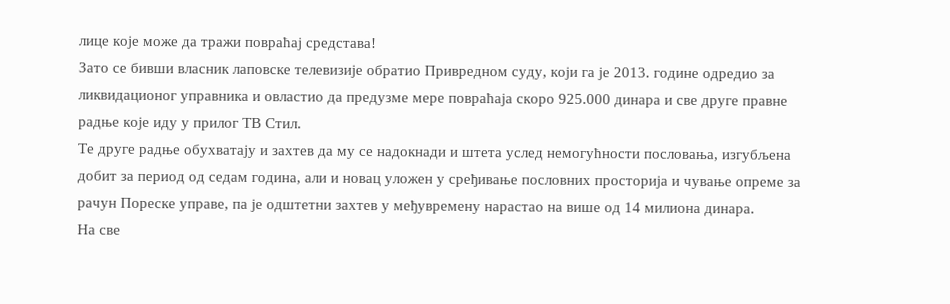лице које може да тражи повраћај средстава!
Зато се бивши власник лаповске телевизије обратио Привредном суду, који га је 2013. године одредио за ликвидационог управника и овластио да предузме мере повраћаја скоро 925.000 динара и све друге правне радње које иду у прилог ТВ Стил.
Те друге радње обухватају и захтев да му се надокнади и штета услед немогућности пословања, изгубљена добит за период од седам година, али и новац уложен у сређивање пословних просторија и чување опреме за рачун Пореске управе, па је одштетни захтев у међувремену нарастао на више од 14 милиона динара.
На све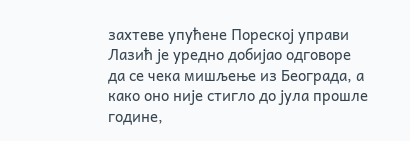захтеве упућене Пореској управи Лазић је уредно добијао одговоре да се чека мишљење из Београда, а како оно није стигло до јула прошле године,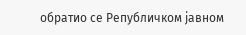обратио се Републичком јавном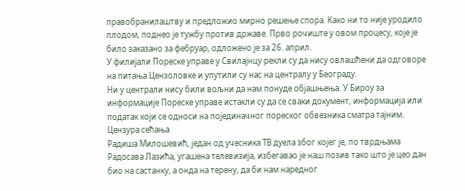правобранилаштву и предложио мирно решење спора. Како ни то није уродило плодом, поднео је тужбу против државе. Прво рочиште у овом процесу, које је било заказано за фебруар, одложено је за 26. април.
У филијали Пореске управе у Свилајнцу рекли су да нису овлашћени да одговоре на питања Цензоловке и упутили су нас на централу у Београду.
Ни у централи нису били вољни да нам понуде објашњења. У Бироу за информације Пореске управе истакли су да се сваки документ, информација или податак који се односи на појединачног пореског обвезника сматра тајним.
Цензура сећања
Радиша Милошевић, један од учесника ТВ дуела због којег је, по тврдњама Радосава Лазића, угашена телевизија, избегавао је наш позив тако што је цео дан био на састанку, а онда на терену, да би нам наредног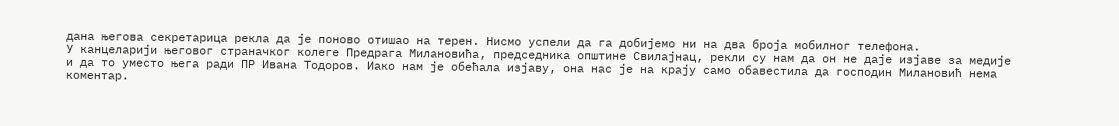дана његова секретарица рекла да је поново отишао на терен. Нисмо успели да га добијемо ни на два броја мобилног телефона.
У канцеларији његовог страначког колеге Предрага Милановића, председника општине Свилајнац, рекли су нам да он не даје изјаве за медије и да то уместо њега ради ПР Ивана Тодоров. Иако нам је обећала изјаву, она нас је на крају само обавестила да господин Милановић нема коментар.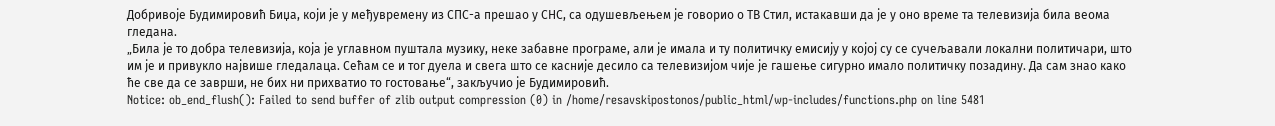Добривоје Будимировић Биџа, који је у међувремену из СПС-а прешао у СНС, са одушевљењем је говорио о ТВ Стил, истакавши да је у оно време та телевизија била веома гледана.
„Била је то добра телевизија, која је углавном пуштала музику, неке забавне програме, али је имала и ту политичку емисију у којој су се сучељавали локални политичари, што им је и привукло највише гледалаца. Сећам се и тог дуела и свега што се касније десило са телевизијом чије је гашење сигурно имало политичку позадину. Да сам знао како ће све да се заврши, не бих ни прихватио то гостовање“, закључио је Будимировић.
Notice: ob_end_flush(): Failed to send buffer of zlib output compression (0) in /home/resavskipostonos/public_html/wp-includes/functions.php on line 5481